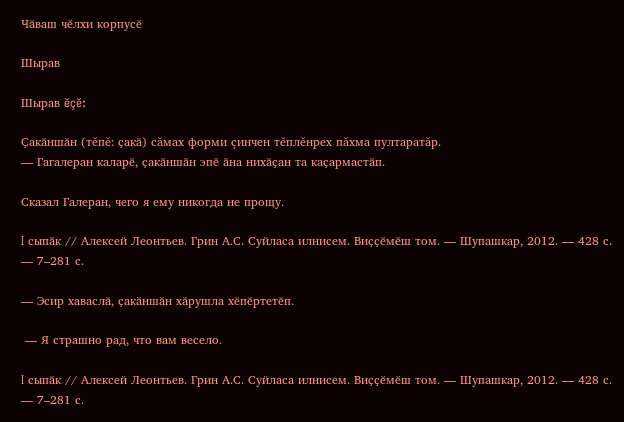Чӑваш чӗлхи корпусӗ

Шырав

Шырав ĕçĕ:

Ҫакӑншӑн (тĕпĕ: ҫакӑ) сăмах форми çинчен тĕплĕнрех пăхма пултаратăр.
— Гагалеран каларӗ, ҫакӑншӑн эпӗ ӑна нихӑҫан та каҫармастӑп.

Сказал Галеран, чего я ему никогда не прощу.

I сыпӑк // Алексей Леонтьев. Грин А.С. Суйласа илнисем. Виҫҫӗмӗш том. — Шупашкар, 2012. — 428 с. — 7–281 с.

— Эсир хаваслӑ, ҫакӑншӑн хӑрушла хӗпӗртетӗп.

 — Я страшно рад, что вам весело.

I сыпӑк // Алексей Леонтьев. Грин А.С. Суйласа илнисем. Виҫҫӗмӗш том. — Шупашкар, 2012. — 428 с. — 7–281 с.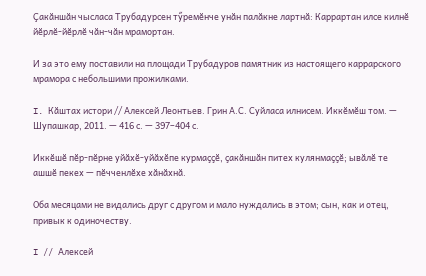Ҫакӑншӑн чысласа Трубадурсен тӳремӗнче унӑн палӑкне лартнӑ: Каррартан илсе килнӗ йӗрлӗ-йӗрлӗ чӑн-чӑн мрамортан.

И за это ему поставили на площади Трубадуров памятник из настоящего каррарского мрамора с небольшими прожилками.

I. Кӑштах истори // Алексей Леонтьев. Грин А.С. Суйласа илнисем. Иккӗмӗш том. — Шупашкар, 2011. — 416 с. — 397–404 с.

Иккӗшӗ пӗр-пӗрне уйӑхӗ-уйӑхӗпе курмаҫҫӗ, ҫакӑншӑн питех кулянмаҫҫӗ; ывӑлӗ те ашшӗ пекех — пӗчченлӗхе хӑнӑхнӑ.

Оба месяцами не видались друг с другом и мало нуждались в этом; сын, как и отец, привык к одиночеству.

I // Алексей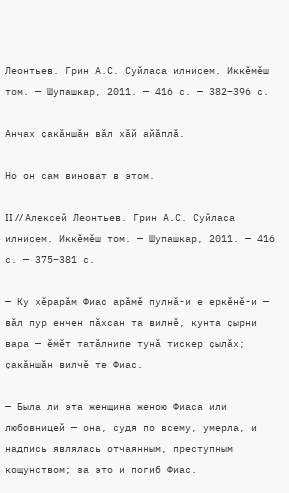Леонтьев. Грин А.С. Суйласа илнисем. Иккӗмӗш том. — Шупашкар, 2011. — 416 с. — 382–396 с.

Анчах ҫакӑншӑн вӑл хӑй айӑплӑ.

Но он сам виноват в этом.

II // Алексей Леонтьев. Грин А.С. Суйласа илнисем. Иккӗмӗш том. — Шупашкар, 2011. — 416 с. — 375–381 с.

— Ку хӗрарӑм Фиас арӑмӗ пулнӑ-и е еркӗнӗ-и — вӑл пур енчен пӑхсан та вилнӗ, кунта ҫырни вара — ӗмӗт татӑлнипе тунӑ тискер ҫылӑх; ҫакӑншӑн вилчӗ те Фиас.

— Была ли эта женщина женою Фиаса или любовницей — она, судя по всему, умерла, и надпись являлась отчаянным, преступным кощунством; за это и погиб Фиас.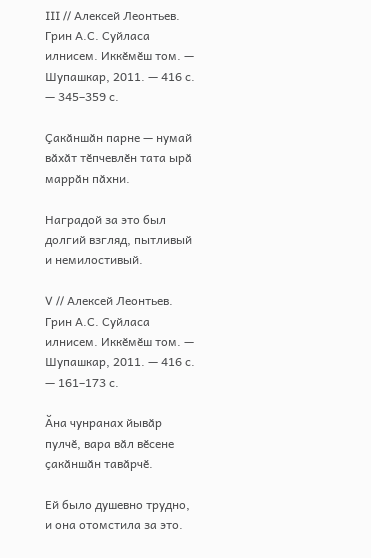III // Алексей Леонтьев. Грин А.С. Суйласа илнисем. Иккӗмӗш том. — Шупашкар, 2011. — 416 с. — 345–359 с.

Ҫакӑншӑн парне — нумай вӑхӑт тӗпчевлӗн тата ырӑ маррӑн пӑхни.

Наградой за это был долгий взгляд, пытливый и немилостивый.

V // Алексей Леонтьев. Грин А.С. Суйласа илнисем. Иккӗмӗш том. — Шупашкар, 2011. — 416 с. — 161–173 с.

Ӑна чунранах йывӑр пулчӗ, вара вӑл вӗсене ҫакӑншӑн тавӑрчӗ.

Ей было душевно трудно, и она отомстила за это.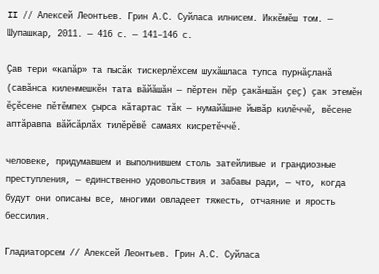II // Алексей Леонтьев. Грин А.С. Суйласа илнисем. Иккӗмӗш том. — Шупашкар, 2011. — 416 с. — 141–146 с.

Ҫав тери «капӑр» та пысӑк тискерлӗхсем шухӑшласа тупса пурнӑҫланӑ (савӑнса киленмешкӗн тата вӑйӑшӑн — пӗртен пӗр ҫакӑншӑн ҫеҫ) ҫак этемӗн ӗҫӗсене пӗтӗмпех ҫырса кӑтартас тӑк — нумайӑшне йывӑр килӗччӗ, вӗсене аптӑравпа вӑйсӑрлӑх тилӗрӗвӗ самаях кисретӗччӗ.

человеке, придумавшем и выполнившем столь затейливые и грандиозные преступления, — единственно удовольствия и забавы ради, — что, когда будут они описаны все, многими овладеет тяжесть, отчаяние и ярость бессилия.

Гладиаторсем // Алексей Леонтьев. Грин А.С. Суйласа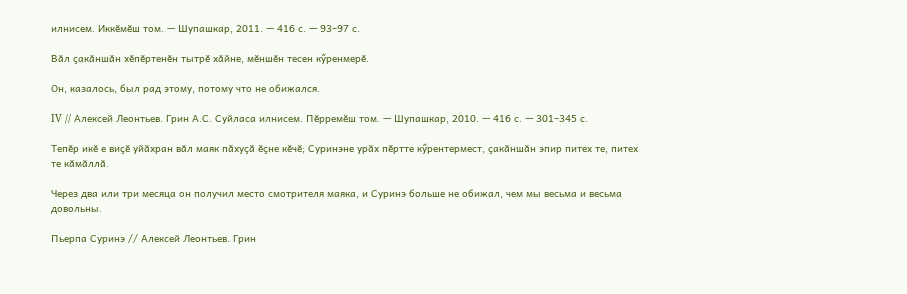илнисем. Иккӗмӗш том. — Шупашкар, 2011. — 416 с. — 93–97 с.

Вӑл ҫакӑншӑн хӗпӗртенӗн тытрӗ хӑйне, мӗншӗн тесен кӳренмерӗ.

Он, казалось, был рад этому, потому что не обижался.

IV // Алексей Леонтьев. Грин А.С. Суйласа илнисем. Пӗрремӗш том. — Шупашкар, 2010. — 416 с. — 301–345 с.

Тепӗр икӗ е виҫӗ уйӑхран вӑл маяк пӑхуҫӑ ӗҫне кӗчӗ; Суринэне урӑх пӗртте кӳрентермест, ҫакӑншӑн эпир питех те, питех те кӑмӑллӑ.

Через два или три месяца он получил место смотрителя маяка, и Суринэ больше не обижал, чем мы весьма и весьма довольны.

Пьерпа Суринэ // Алексей Леонтьев. Грин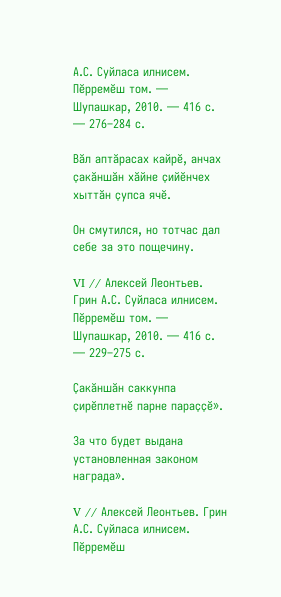А.С. Суйласа илнисем. Пӗрремӗш том. — Шупашкар, 2010. — 416 с. — 276–284 с.

Вӑл аптӑрасах кайрӗ, анчах ҫакӑншӑн хӑйне ҫийӗнчех хыттӑн ҫупса ячӗ.

Он смутился, но тотчас дал себе за это пощечину.

VI // Алексей Леонтьев. Грин А.С. Суйласа илнисем. Пӗрремӗш том. — Шупашкар, 2010. — 416 с. — 229–275 с.

Ҫакӑншӑн саккунпа ҫирӗплетнӗ парне параҫҫӗ».

За что будет выдана установленная законом награда».

V // Алексей Леонтьев. Грин А.С. Суйласа илнисем. Пӗрремӗш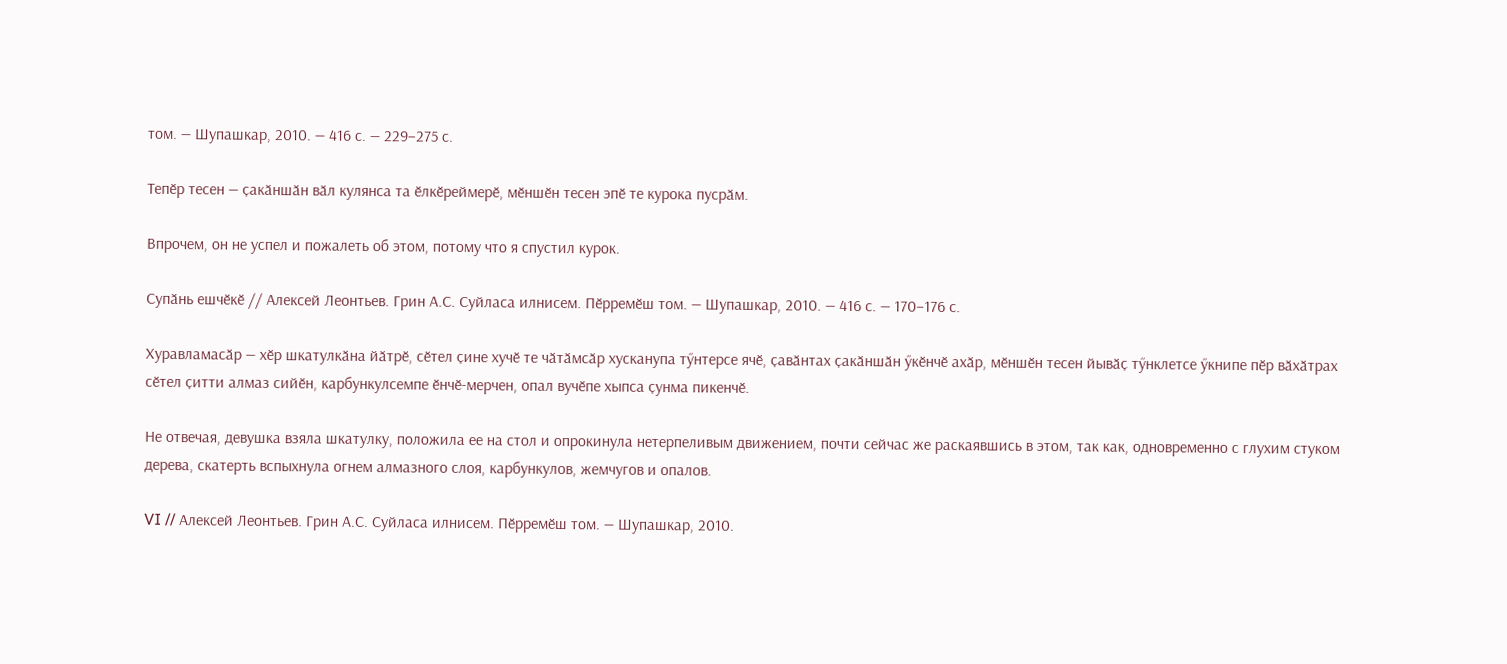том. — Шупашкар, 2010. — 416 с. — 229–275 с.

Тепӗр тесен — ҫакӑншӑн вӑл кулянса та ӗлкӗреймерӗ, мӗншӗн тесен эпӗ те курока пусрӑм.

Впрочем, он не успел и пожалеть об этом, потому что я спустил курок.

Супӑнь ешчӗкӗ // Алексей Леонтьев. Грин А.С. Суйласа илнисем. Пӗрремӗш том. — Шупашкар, 2010. — 416 с. — 170–176 с.

Хуравламасӑр — хӗр шкатулкӑна йӑтрӗ, сӗтел ҫине хучӗ те чӑтӑмсӑр хусканупа тӳнтерсе ячӗ, ҫавӑнтах ҫакӑншӑн ӳкӗнчӗ ахӑр, мӗншӗн тесен йывӑҫ тӳнклетсе ӳкнипе пӗр вӑхӑтрах сӗтел ҫитти алмаз сийӗн, карбункулсемпе ӗнчӗ-мерчен, опал вучӗпе хыпса ҫунма пикенчӗ.

Не отвечая, девушка взяла шкатулку, положила ее на стол и опрокинула нетерпеливым движением, почти сейчас же раскаявшись в этом, так как, одновременно с глухим стуком дерева, скатерть вспыхнула огнем алмазного слоя, карбункулов, жемчугов и опалов.

VI // Алексей Леонтьев. Грин А.С. Суйласа илнисем. Пӗрремӗш том. — Шупашкар, 2010.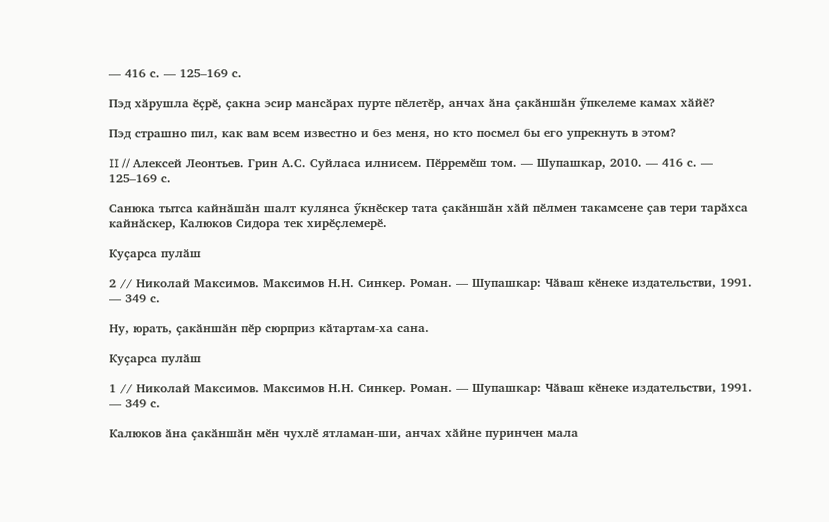— 416 с. — 125–169 с.

Пэд хӑрушла ӗҫрӗ, ҫакна эсир мансӑрах пурте пӗлетӗр, анчах ӑна ҫакӑншӑн ӳпкелеме камах хӑйӗ?

Пэд страшно пил, как вам всем известно и без меня, но кто посмел бы его упрекнуть в этом?

II // Алексей Леонтьев. Грин А.С. Суйласа илнисем. Пӗрремӗш том. — Шупашкар, 2010. — 416 с. — 125–169 с.

Санюка тытса кайнӑшӑн шалт кулянса ӳкнӗскер тата ҫакӑншӑн хӑй пӗлмен такамсене ҫав тери тарӑхса кайнӑскер, Калюков Сидора тек хирӗҫлемерӗ.

Куҫарса пулӑш

2 // Николай Максимов. Максимов Н.Н. Синкер. Роман. — Шупашкар: Чӑваш кӗнеке издательстви, 1991. — 349 с.

Ну, юрать, ҫакӑншӑн пӗр сюрприз кӑтартам-ха сана.

Куҫарса пулӑш

1 // Николай Максимов. Максимов Н.Н. Синкер. Роман. — Шупашкар: Чӑваш кӗнеке издательстви, 1991. — 349 с.

Калюков ӑна ҫакӑншӑн мӗн чухлӗ ятламан-ши, анчах хӑйне пуринчен мала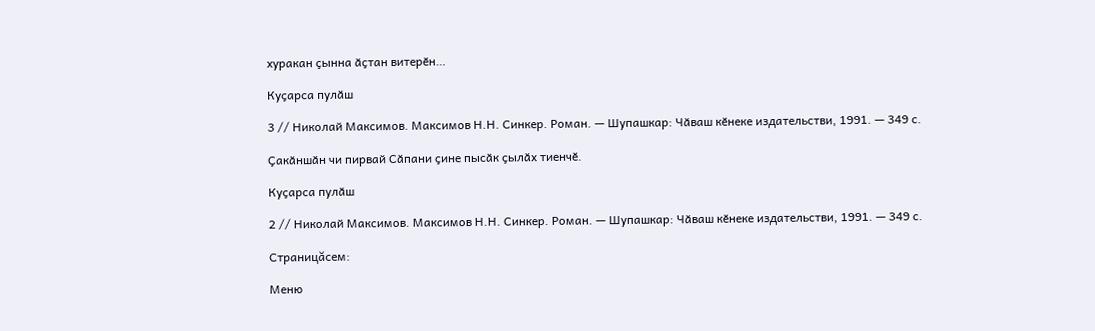хуракан ҫынна ӑҫтан витерӗн…

Куҫарса пулӑш

3 // Николай Максимов. Максимов Н.Н. Синкер. Роман. — Шупашкар: Чӑваш кӗнеке издательстви, 1991. — 349 с.

Ҫакӑншӑн чи пирвай Сӑпани ҫине пысӑк ҫылӑх тиенчӗ.

Куҫарса пулӑш

2 // Николай Максимов. Максимов Н.Н. Синкер. Роман. — Шупашкар: Чӑваш кӗнеке издательстви, 1991. — 349 с.

Страницăсем:

Меню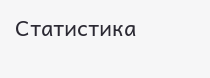Статистика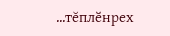...тĕплӗнрех